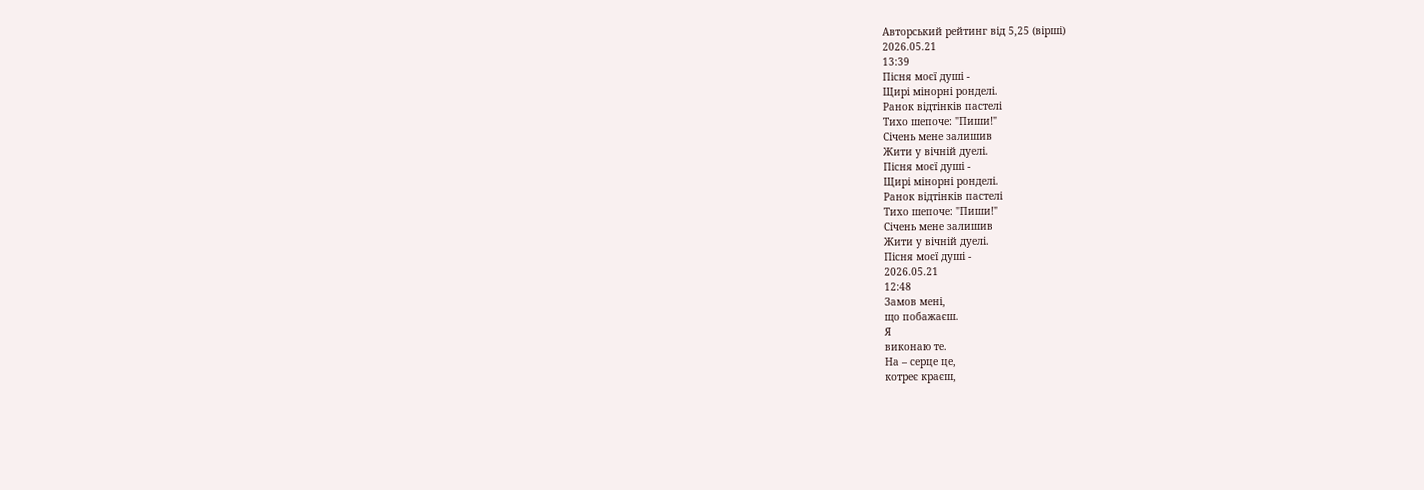Авторський рейтинг від 5,25 (вірші)
2026.05.21
13:39
Пісня моєї душі -
Щирі мінорні ронделі.
Ранок відтінків пастелі
Тихо шепоче: "Пиши!"
Січень мене залишив
Жити у вічній дуелі.
Пісня моєї душі -
Щирі мінорні ронделі.
Ранок відтінків пастелі
Тихо шепоче: "Пиши!"
Січень мене залишив
Жити у вічній дуелі.
Пісня моєї душі -
2026.05.21
12:48
Замов мені,
що побажаєш.
Я
виконаю те.
На – серце це,
котреє краєш,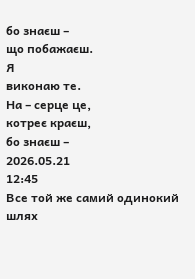бо знаєш –
що побажаєш.
Я
виконаю те.
На – серце це,
котреє краєш,
бо знаєш –
2026.05.21
12:45
Все той же самий одинокий шлях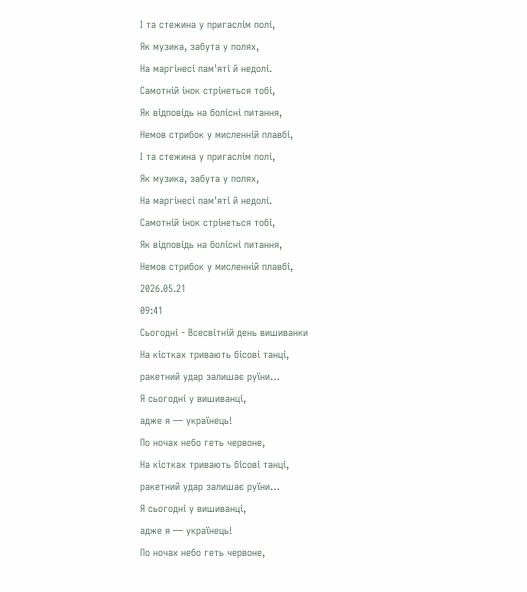І та стежина у пригаслім полі,
Як музика, забута у полях,
На маргінесі пам'яті й недолі.
Самотній інок стрінеться тобі,
Як відповідь на болісні питання,
Немов стрибок у мисленній плавбі,
І та стежина у пригаслім полі,
Як музика, забута у полях,
На маргінесі пам'яті й недолі.
Самотній інок стрінеться тобі,
Як відповідь на болісні питання,
Немов стрибок у мисленній плавбі,
2026.05.21
09:41
Сьогодні - Всесвітній день вишиванки
На кістках тривають бісові танці,
ракетний удар залишає руїни…
Я сьогодні у вишиванці,
адже я — українець!
По ночах небо геть червоне,
На кістках тривають бісові танці,
ракетний удар залишає руїни…
Я сьогодні у вишиванці,
адже я — українець!
По ночах небо геть червоне,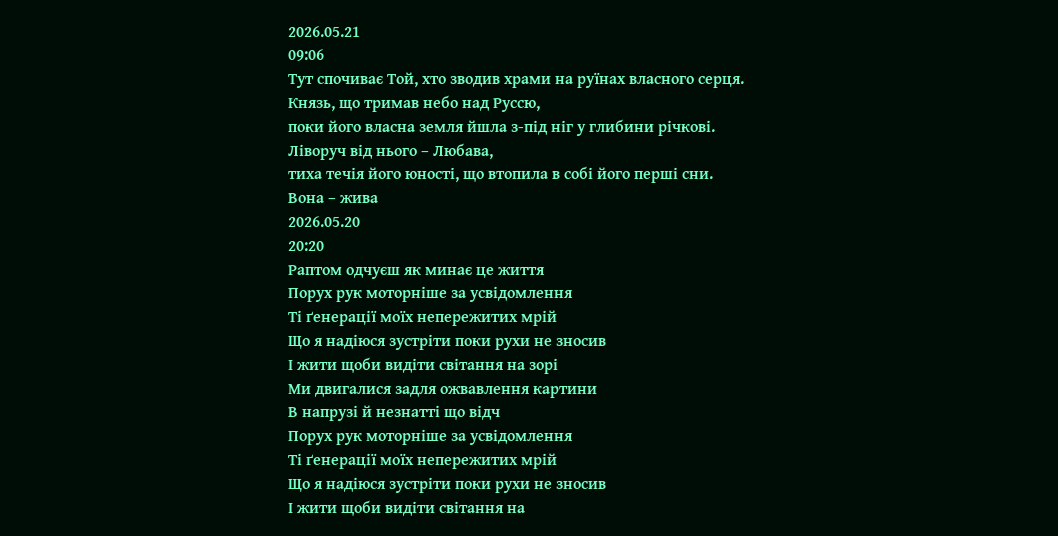2026.05.21
09:06
Тут спочиває Той, хто зводив храми на руїнах власного серця.
Князь, що тримав небо над Руссю,
поки його власна земля йшла з-під ніг у глибини річкові.
Ліворуч від нього – Любава,
тиха течія його юності, що втопила в собі його перші сни.
Вона – жива
2026.05.20
20:20
Раптом одчуєш як минає це життя
Порух рук моторніше за усвідомлення
Ті ґенерації моїх непережитих мрій
Що я надіюся зустріти поки рухи не зносив
І жити щоби видіти світання на зорі
Ми двигалися задля ожвавлення картини
В напрузі й незнатті що відч
Порух рук моторніше за усвідомлення
Ті ґенерації моїх непережитих мрій
Що я надіюся зустріти поки рухи не зносив
І жити щоби видіти світання на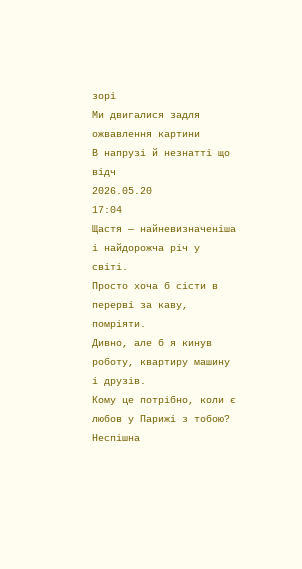зорі
Ми двигалися задля ожвавлення картини
В напрузі й незнатті що відч
2026.05.20
17:04
Щастя — найневизначеніша і найдорожча річ у світі.
Просто хоча б сісти в перерві за каву, помріяти.
Дивно, але б я кинув роботу, квартиру машину і друзів.
Кому це потрібно, коли є любов у Парижі з тобою?
Неспішна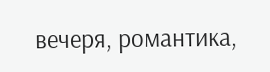вечеря, романтика,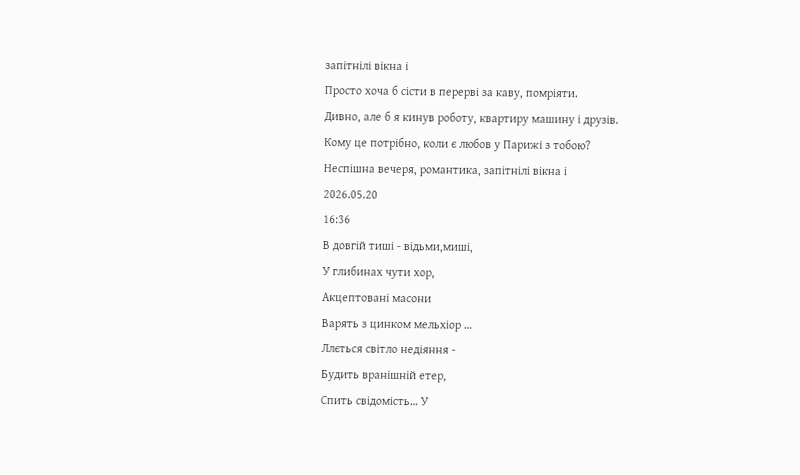запітнілі вікна і
Просто хоча б сісти в перерві за каву, помріяти.
Дивно, але б я кинув роботу, квартиру машину і друзів.
Кому це потрібно, коли є любов у Парижі з тобою?
Неспішна вечеря, романтика, запітнілі вікна і
2026.05.20
16:36
В довгій тиші - відьми,миші,
У глибинах чути хор,
Акцептовані масони
Варять з цинком мельхіор …
Ллється світло недіяння -
Будить вранішній етер,
Спить свідомість… У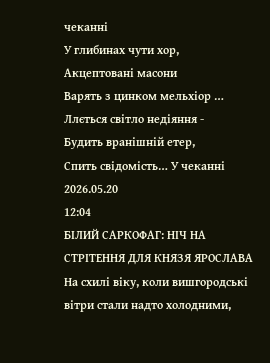чеканні
У глибинах чути хор,
Акцептовані масони
Варять з цинком мельхіор …
Ллється світло недіяння -
Будить вранішній етер,
Спить свідомість… У чеканні
2026.05.20
12:04
БІЛИЙ САРКОФАГ: НІЧ НА СТРІТЕННЯ ДЛЯ КНЯЗЯ ЯРОСЛАВА
На схилі віку, коли вишгородські вітри стали надто холодними,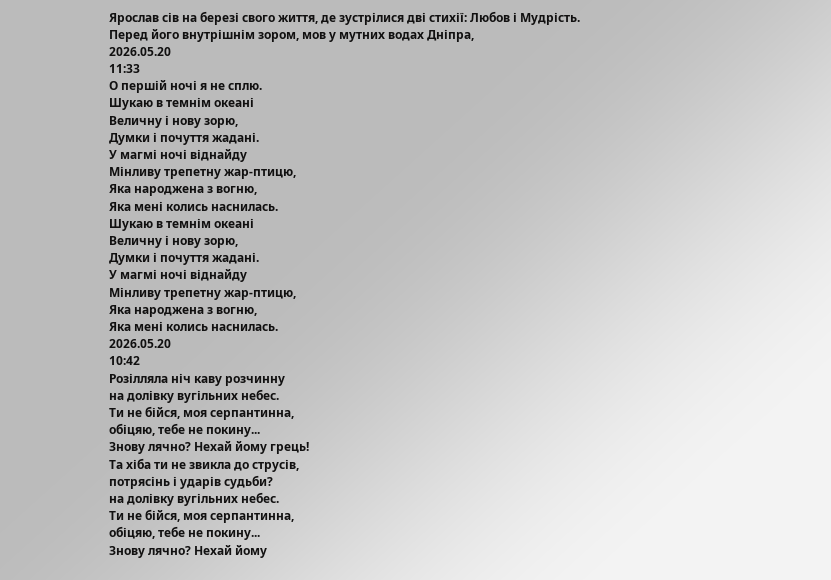Ярослав сів на березі свого життя, де зустрілися дві стихії: Любов і Мудрість.
Перед його внутрішнім зором, мов у мутних водах Дніпра,
2026.05.20
11:33
О першій ночі я не сплю.
Шукаю в темнім океані
Величну і нову зорю,
Думки і почуття жадані.
У магмі ночі віднайду
Мінливу трепетну жар-птицю,
Яка народжена з вогню,
Яка мені колись наснилась.
Шукаю в темнім океані
Величну і нову зорю,
Думки і почуття жадані.
У магмі ночі віднайду
Мінливу трепетну жар-птицю,
Яка народжена з вогню,
Яка мені колись наснилась.
2026.05.20
10:42
Розілляла ніч каву розчинну
на долівку вугільних небес.
Ти не бійся, моя серпантинна,
обіцяю, тебе не покину...
Знову лячно? Нехай йому грець!
Та хіба ти не звикла до струсів,
потрясінь і ударів судьби?
на долівку вугільних небес.
Ти не бійся, моя серпантинна,
обіцяю, тебе не покину...
Знову лячно? Нехай йому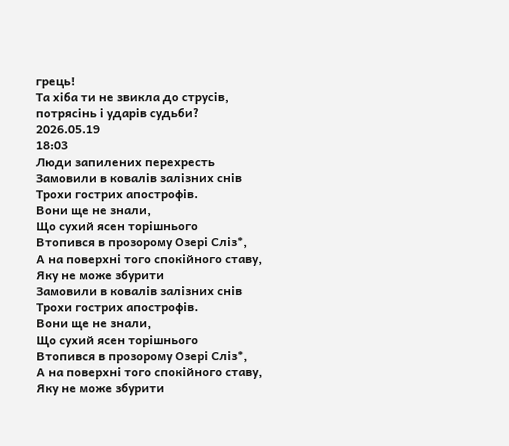грець!
Та хіба ти не звикла до струсів,
потрясінь і ударів судьби?
2026.05.19
18:03
Люди запилених перехресть
Замовили в ковалів залізних снів
Трохи гострих апострофів.
Вони ще не знали,
Що сухий ясен торішнього
Втопився в прозорому Озері Сліз*,
А на поверхні того спокійного ставу,
Яку не може збурити
Замовили в ковалів залізних снів
Трохи гострих апострофів.
Вони ще не знали,
Що сухий ясен торішнього
Втопився в прозорому Озері Сліз*,
А на поверхні того спокійного ставу,
Яку не може збурити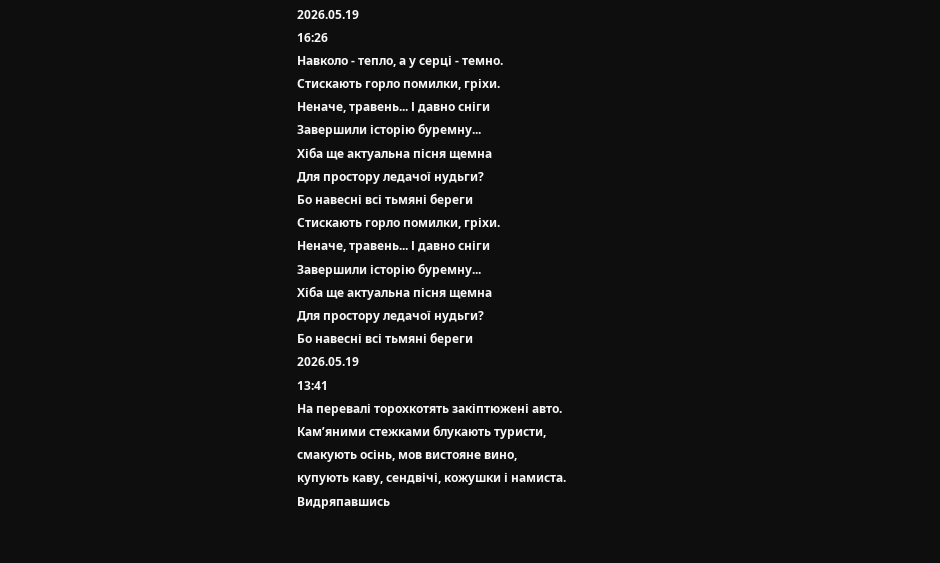2026.05.19
16:26
Навколо - тепло, а у серці - темно.
Стискають горло помилки, гріхи.
Неначе, травень... І давно сніги
Завершили історію буремну...
Хіба ще актуальна пісня щемна
Для простору ледачої нудьги?
Бо навесні всі тьмяні береги
Стискають горло помилки, гріхи.
Неначе, травень... І давно сніги
Завершили історію буремну...
Хіба ще актуальна пісня щемна
Для простору ледачої нудьги?
Бо навесні всі тьмяні береги
2026.05.19
13:41
На перевалі торохкотять закіптюжені авто.
Кам’яними стежками блукають туристи,
смакують осінь, мов вистояне вино,
купують каву, сендвічі, кожушки і намиста.
Видряпавшись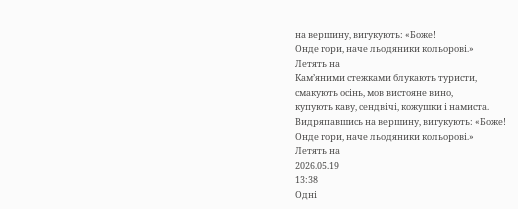на вершину, вигукують: «Боже!
Онде гори, наче льодяники кольорові.»
Летять на
Кам’яними стежками блукають туристи,
смакують осінь, мов вистояне вино,
купують каву, сендвічі, кожушки і намиста.
Видряпавшись на вершину, вигукують: «Боже!
Онде гори, наче льодяники кольорові.»
Летять на
2026.05.19
13:38
Одні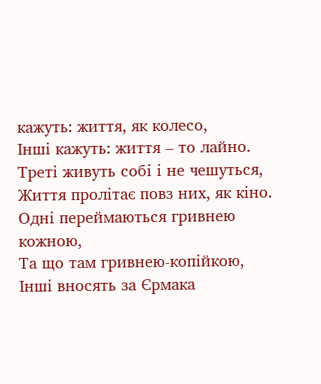кажуть: життя, як колесо,
Інші кажуть: життя – то лайно.
Треті живуть собі і не чешуться,
Життя пролітає повз них, як кіно.
Одні переймаються гривнею кожною,
Та що там гривнею-копійкою,
Інші вносять за Єрмака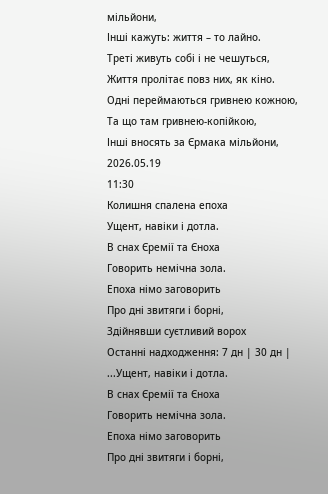мільйони,
Інші кажуть: життя – то лайно.
Треті живуть собі і не чешуться,
Життя пролітає повз них, як кіно.
Одні переймаються гривнею кожною,
Та що там гривнею-копійкою,
Інші вносять за Єрмака мільйони,
2026.05.19
11:30
Колишня спалена епоха
Ущент, навіки і дотла.
В снах Єремії та Єноха
Говорить немічна зола.
Епоха німо заговорить
Про дні звитяги і борні,
Здійнявши суєтливий ворох
Останні надходження: 7 дн | 30 дн | ...Ущент, навіки і дотла.
В снах Єремії та Єноха
Говорить немічна зола.
Епоха німо заговорить
Про дні звитяги і борні,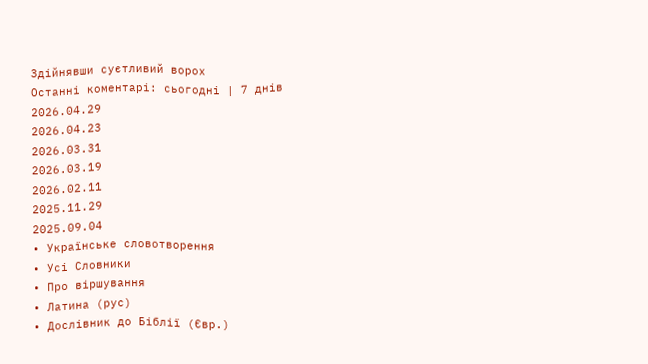Здійнявши суєтливий ворох
Останні коментарі: сьогодні | 7 днів
2026.04.29
2026.04.23
2026.03.31
2026.03.19
2026.02.11
2025.11.29
2025.09.04
• Українське словотворення
• Усі Словники
• Про віршування
• Латина (рус)
• Дослівник до Біблії (Євр.)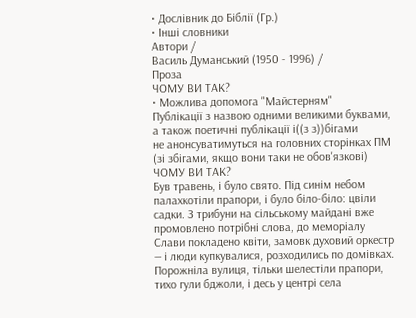• Дослівник до Біблії (Гр.)
• Інші словники
Автори /
Василь Думанський (1950 - 1996) /
Проза
ЧОМУ ВИ ТАК?
• Можлива допомога "Майстерням"
Публікації з назвою одними великими буквами, а також поетичні публікації і((з з))бігами
не анонсуватимуться на головних сторінках ПМ (зі збігами, якщо вони таки не обов'язкові)
ЧОМУ ВИ ТАК?
Був травень, і було свято. Під синім небом палахкотіли прапори, і було біло-біло: цвіли садки. З трибуни на сільському майдані вже промовлено потрібні слова, до меморіалу Слави покладено квіти, замовк духовий оркестр — і люди купкувалися, розходились по домівках. Порожніла вулиця, тільки шелестіли прапори, тихо гули бджоли, і десь у центрі села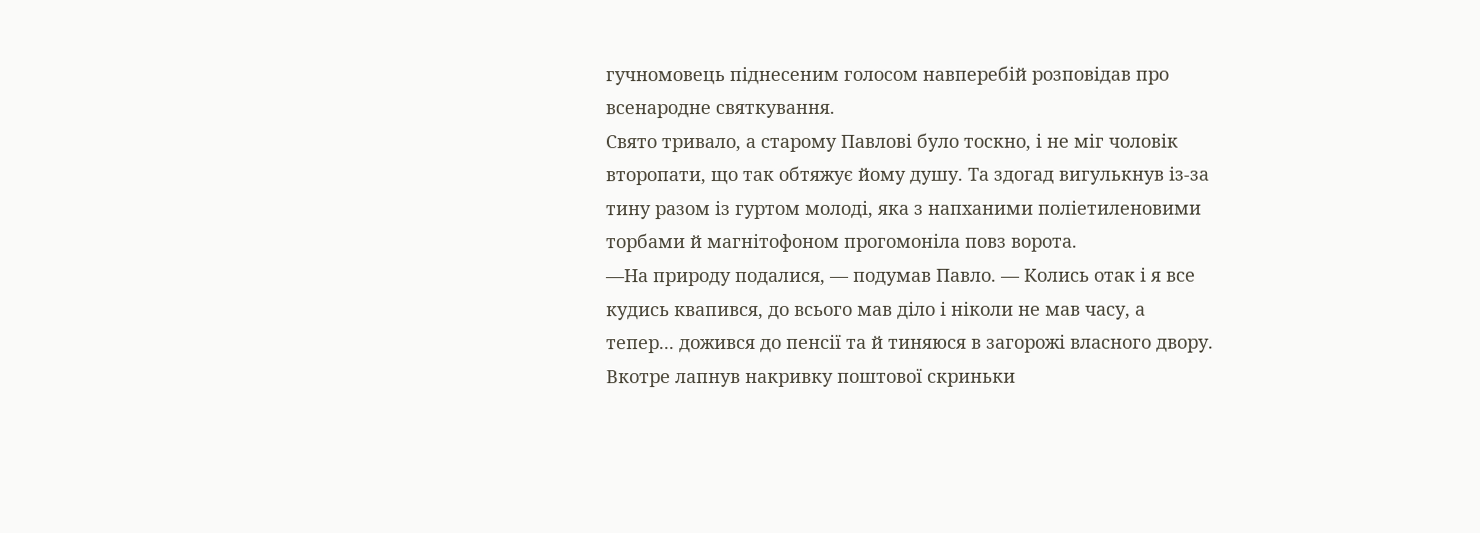гучномовець піднесеним голосом навперебій розповідав про всенародне святкування.
Свято тривало, а старому Павлові було тоскно, і не міг чоловік второпати, що так обтяжує йому душу. Та здогад вигулькнув із-за тину разом із гуртом молоді, яка з напханими поліетиленовими торбами й магнітофоном прогомоніла повз ворота.
—На природу подалися, — подумав Павло. — Колись отак і я все кудись квапився, до всього мав діло і ніколи не мав часу, а тепер... дожився до пенсії та й тиняюся в загорожі власного двору.
Вкотре лапнув накривку поштової скриньки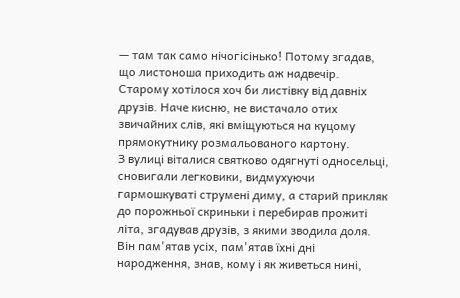— там так само нічогісінько! Потому згадав, що листоноша приходить аж надвечір. Старому хотілося хоч би листівку від давніх друзів. Наче кисню, не вистачало отих звичайних слів, які вміщуються на куцому прямокутнику розмальованого картону.
З вулиці віталися святково одягнуті односельці, сновигали легковики, видмухуючи гармошкуваті струмені диму, а старий прикляк до порожньої скриньки і перебирав прожиті літа, згадував друзів, з якими зводила доля. Він пам'ятав усіх, пам'ятав їхні дні народження, знав, кому і як живеться нині,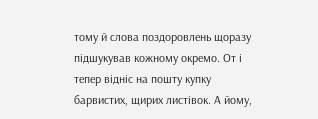тому й слова поздоровлень щоразу підшукував кожному окремо. От і тепер відніс на пошту купку барвистих, щирих листівок. А йому,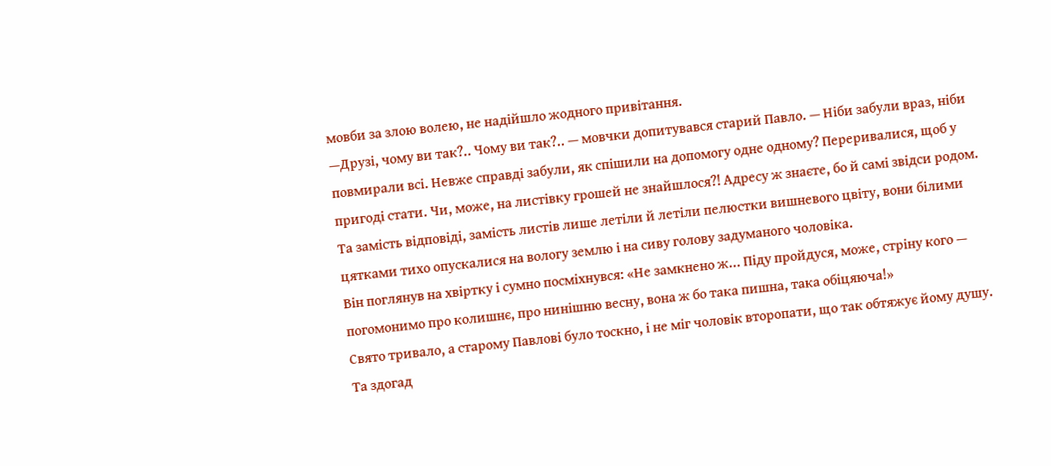мовби за злою волею, не надійшло жодного привітання.
—Друзі, чому ви так?.. Чому ви так?.. — мовчки допитувався старий Павло. — Ніби забули враз, ніби повмирали всі. Невже справді забули, як спішили на допомогу одне одному? Переривалися, щоб у пригоді стати. Чи, може, на листівку грошей не знайшлося?! Адресу ж знаєте, бо й самі звідси родом.
Та замість відповіді, замість листів лише летіли й летіли пелюстки вишневого цвіту, вони білими цятками тихо опускалися на вологу землю і на сиву голову задуманого чоловіка.
Він поглянув на хвіртку і сумно посміхнувся: «Не замкнено ж... Піду пройдуся, може, стріну кого — погомонимо про колишнє, про нинішню весну, вона ж бо така пишна, така обіцяюча!»
Свято тривало, а старому Павлові було тоскно, і не міг чоловік второпати, що так обтяжує йому душу. Та здогад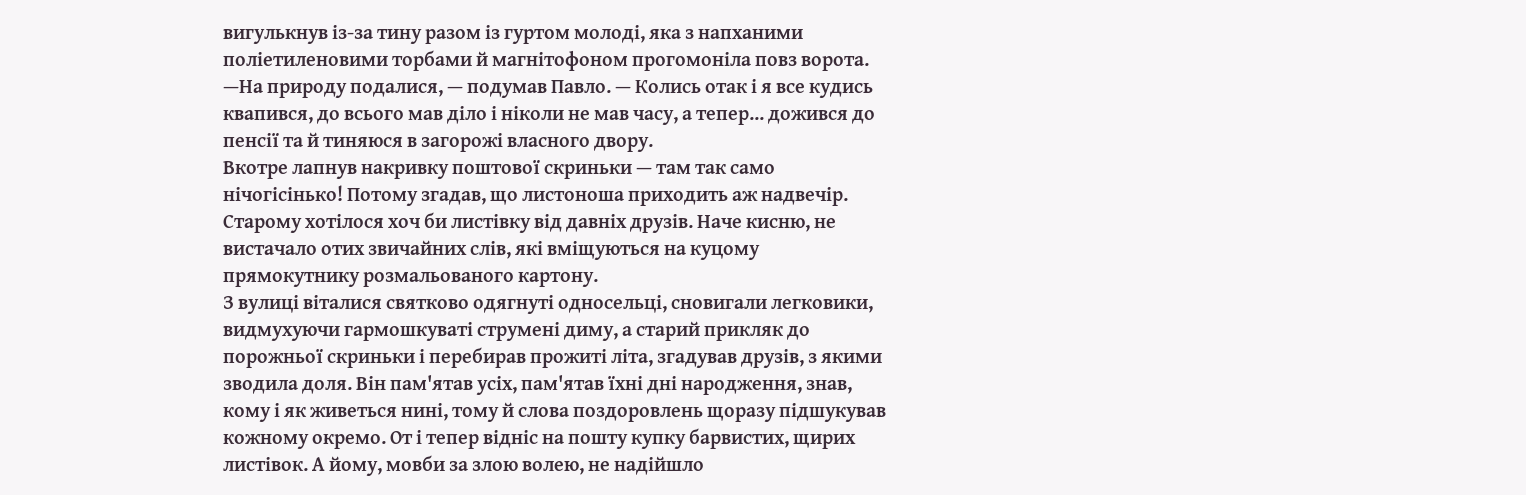вигулькнув із-за тину разом із гуртом молоді, яка з напханими поліетиленовими торбами й магнітофоном прогомоніла повз ворота.
—На природу подалися, — подумав Павло. — Колись отак і я все кудись квапився, до всього мав діло і ніколи не мав часу, а тепер... дожився до пенсії та й тиняюся в загорожі власного двору.
Вкотре лапнув накривку поштової скриньки — там так само нічогісінько! Потому згадав, що листоноша приходить аж надвечір. Старому хотілося хоч би листівку від давніх друзів. Наче кисню, не вистачало отих звичайних слів, які вміщуються на куцому прямокутнику розмальованого картону.
З вулиці віталися святково одягнуті односельці, сновигали легковики, видмухуючи гармошкуваті струмені диму, а старий прикляк до порожньої скриньки і перебирав прожиті літа, згадував друзів, з якими зводила доля. Він пам'ятав усіх, пам'ятав їхні дні народження, знав, кому і як живеться нині, тому й слова поздоровлень щоразу підшукував кожному окремо. От і тепер відніс на пошту купку барвистих, щирих листівок. А йому, мовби за злою волею, не надійшло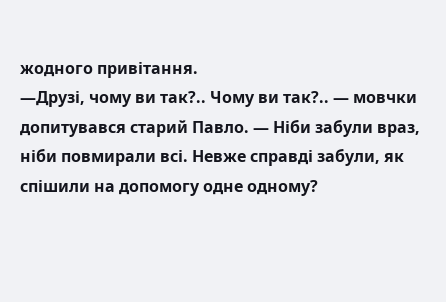жодного привітання.
—Друзі, чому ви так?.. Чому ви так?.. — мовчки допитувався старий Павло. — Ніби забули враз, ніби повмирали всі. Невже справді забули, як спішили на допомогу одне одному?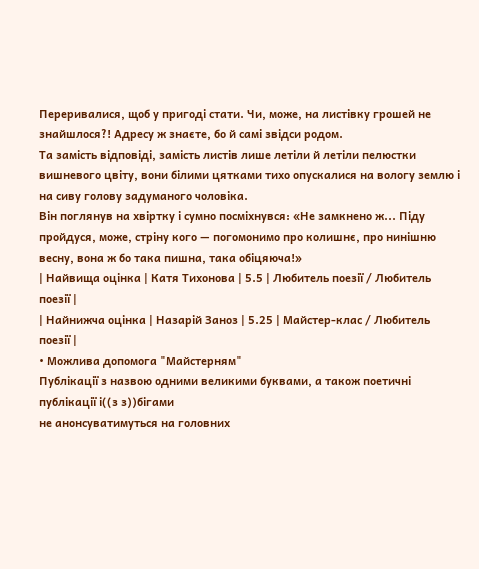Переривалися, щоб у пригоді стати. Чи, може, на листівку грошей не знайшлося?! Адресу ж знаєте, бо й самі звідси родом.
Та замість відповіді, замість листів лише летіли й летіли пелюстки вишневого цвіту, вони білими цятками тихо опускалися на вологу землю і на сиву голову задуманого чоловіка.
Він поглянув на хвіртку і сумно посміхнувся: «Не замкнено ж... Піду пройдуся, може, стріну кого — погомонимо про колишнє, про нинішню весну, вона ж бо така пишна, така обіцяюча!»
| Найвища оцінка | Катя Тихонова | 5.5 | Любитель поезії / Любитель поезії |
| Найнижча оцінка | Назарій Заноз | 5.25 | Майстер-клас / Любитель поезії |
• Можлива допомога "Майстерням"
Публікації з назвою одними великими буквами, а також поетичні публікації і((з з))бігами
не анонсуватимуться на головних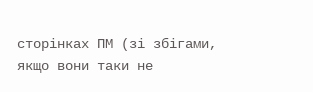сторінках ПМ (зі збігами, якщо вони таки не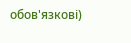обов'язкові)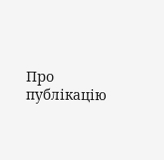Про публікацію